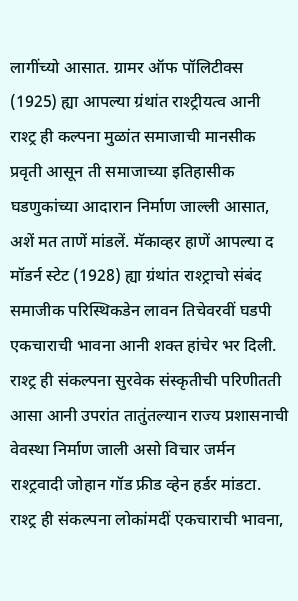लागींच्यो आसात. ग्रामर ऑफ पॉलिटीक्स (1925) ह्या आपल्या ग्रंथांत राश्ट्रीयत्व आनी राश्ट्र ही कल्पना मुळांत समाजाची मानसीक प्रवृती आसून ती समाजाच्या इतिहासीक घडणुकांच्या आदारान निर्माण जाल्ली आसात, अशें मत ताणें मांडलें. मॅकाव्हर हाणें आपल्या द मॉडर्न स्टेट (1928) ह्या ग्रंथांत राश्ट्राचो संबंद समाजीक परिस्थिकडेन लावन तिचेवरवीं घडपी एकचाराची भावना आनी शक्त हांचेर भर दिली.
राश्ट्र ही संकल्पना सुरवेक संस्कृतीची परिणीतती आसा आनी उपरांत तातुंतल्यान राज्य प्रशासनाची वेवस्था निर्माण जाली असो विचार जर्मन राश्ट्रवादी जोहान गॉड फ्रीड व्हेन हर्डर मांडटा.
राश्ट्र ही संकल्पना लोकांमदीं एकचाराची भावना,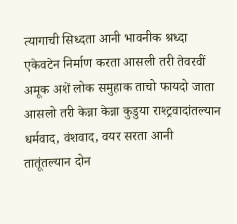त्यागाची सिध्दता आनी भावनीक श्रध्दा एकेवटेन निर्माण करता आसली तरी तेवरवीं अमूक अशें लोक समुहाक ताचो फायदो जाता आसलो तरी केन्ना केन्ना कुडुया राश्ट्रवादांतल्यान धर्मवाद, वंशवाद, वयर सरता आनी तातूंतल्यान दोन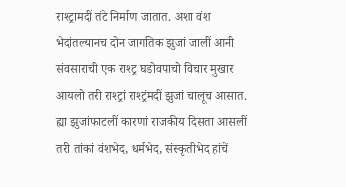राश्ट्रामदीं तंटे निर्माण जातात. अशा वंश भेदांतल्यानच दोन जागतिक झुजां जालीं आनी संवसाराची एक राश्ट्र घडोवपाचो विचार मुखार आयलो तरी राश्ट्रां राश्ट्रंमदीं झुजां चालूच आसात. ह्या झुजांफाटलीं कारणां राजकीय दिसता आसलीं तरी तांकां वंशभेद, धर्मभेद, संस्कृतीभेद हांचें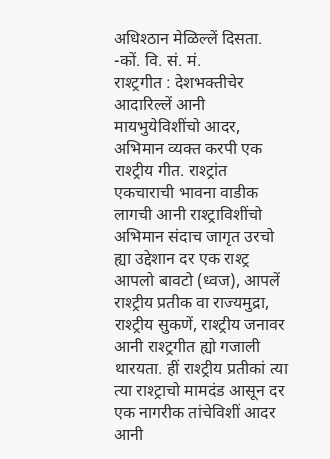अधिश्ठान मेळिल्लें दिसता. -कों. वि. सं. मं.
राश्ट्रगीत : देशभक्तीचेर आदारिल्लें आनी मायभुयेविशींचो आदर, अभिमान व्यक्त करपी एक राश्ट्रीय गीत. राश्ट्रांत एकचाराची भावना वाडीक लागची आनी राश्ट्राविशींचो अभिमान संदाच जागृत उरचो ह्या उद्देशान दर एक राश्ट्र आपलो बावटो (ध्वज), आपलें राश्ट्रीय प्रतीक वा राज्यमुद्रा, राश्ट्रीय सुकणें, राश्ट्रीय जनावर आनी राश्ट्रगीत ह्यो गजाली थारयता. हीं राश्ट्रीय प्रतीकां त्या त्या राश्ट्राचो मामदंड आसून दर एक नागरीक तांचेविशीं आदर आनी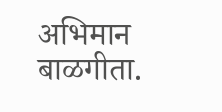अभिमान बाळगीता.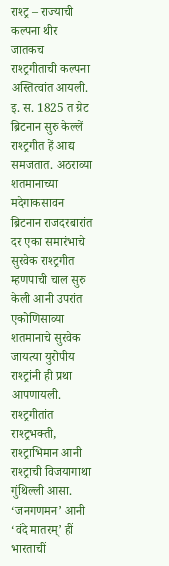राश्ट्र – राज्याची कल्पना थीर जातकच राश्ट्रगीताची कल्पना अस्तित्वांत आयली. इ. स. 1825 त ग्रेट ब्रिटनान सुरु केल्लें राश्ट्रगीत हें आद्य समजतात. अठराव्या शतमानाच्या मदेगाकसावन ब्रिटनान राजदरबारांत दर एका समारंभाचे सुरवेक राश्ट्रगीत म्हणपाची चाल सुरु केली आनी उपरांत एकोणिसाव्या शतमानाचे सुरवेक जायत्या युरोपीय राश्ट्रांनी ही प्रथा आपणायली.
राश्ट्रगीतांत राश्ट्रभक्ती, राश्ट्राभिमान आनी राश्ट्राची विजयागाथा गुंथिल्ली आसा.
‘जनगणमन’ आनी ‘वंदे मातरम्’ हीं भारताचीं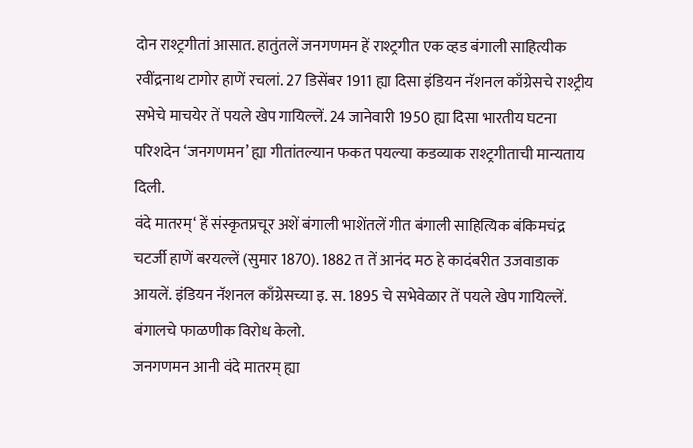दोन राश्ट्रगीतां आसात. हातुंतलें जनगणमन हें राश्ट्रगीत एक व्हड बंगाली साहित्यीक रवींद्रनाथ टागोर हाणें रचलां. 27 डिसेंबर 1911 ह्या दिसा इंडियन नॅशनल काँग्रेसचे राश्ट्रीय सभेचे माचयेर तें पयले खेप गायिल्लें. 24 जानेवारी 1950 ह्या दिसा भारतीय घटना परिशदेन ‘जनगणमन’ ह्या गीतांतल्यान फकत पयल्या कडव्याक राश्ट्रगीताची मान्यताय दिली.
वंदे मातरम्‘ हें संस्कृतप्रचूर अशें बंगाली भाशेंतलें गीत बंगाली साहित्यिक बंकिमचंद्र चटर्जी हाणें बरयल्लें (सुमार 1870). 1882 त तें आनंद मठ हे कादंबरीत उजवाडाक आयलें. इंडियन नॅशनल काँग्रेसच्या इ. स. 1895 चे सभेवेळार तें पयले खेप गायिल्लें. बंगालचे फाळणीक विरोध केलो.
जनगणमन आनी वंदे मातरम् ह्या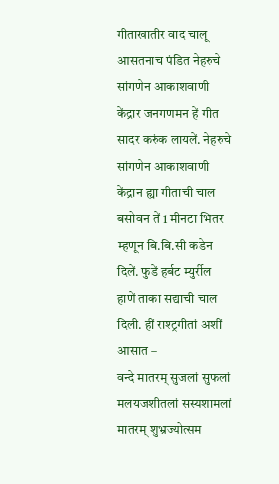गीताखातीर वाद चालू आसतनाच पंडित नेहरुचे सांगणेन आकाशवाणी केंद्रार जनगणमन हें गीत सादर करुंक लायलें. नेहरुचे सांगणेन आकाशवाणी केंद्रान ह्या गीताची चाल बसोवन तें 1 मीनटा भितर म्हणून बि.बि.सी कडेन दिलें. फुडें हर्बट म्युर्रील हाणें ताका सद्याची चाल दिली. हीं राश्ट्रगीतां अशीं आसात –
वन्दे मातरम् सुजलां सुफलां मलयजशीतलां सस्यशामलां मातरम् शुभ्रज्योत्सम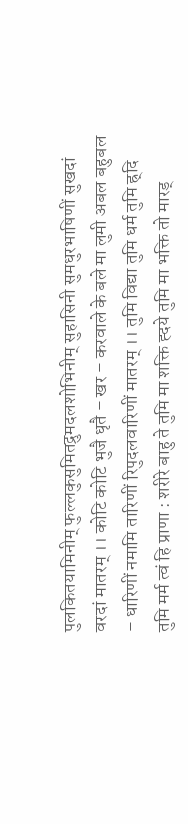पुलकितयामिनीम् फुल्लकुसुमितद्रुमदलशोभिनीम् सुहासिनी सुमधुरभाषिणीं सुखदां वरदां मातरम् ।। कोटि कोटि भुजै धृतै – खर – करवाले के बले मा लुमी अबल बहुबल – धारिणीं नमामि तारिणीं रिपुदलवारिणीं मातरम् ।। तुमि विद्या तुमि धर्म तुमि ह्र्दि तुमि मर्म त्वं हि प्राणा : शरीरे बाहु ते तुमि मा शक्ति ह्दये तुमि मा भक्ति तो मारड्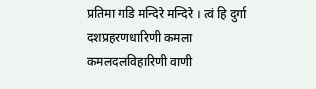प्रतिमा गडि मन्दिरे मन्दिरे । त्वं हि दुर्गा दशप्रहरणधारिणी कमला कमलदलविहारिणी वाणी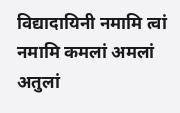विद्यादायिनी नमामि त्वां नमामि कमलां अमलां अतुलां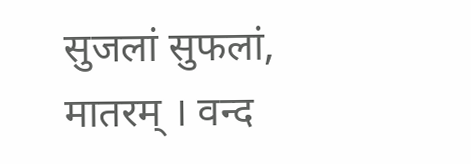सुजलां सुफलां, मातरम् । वन्द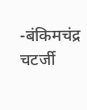-बंकिमचंद्र चटर्जी